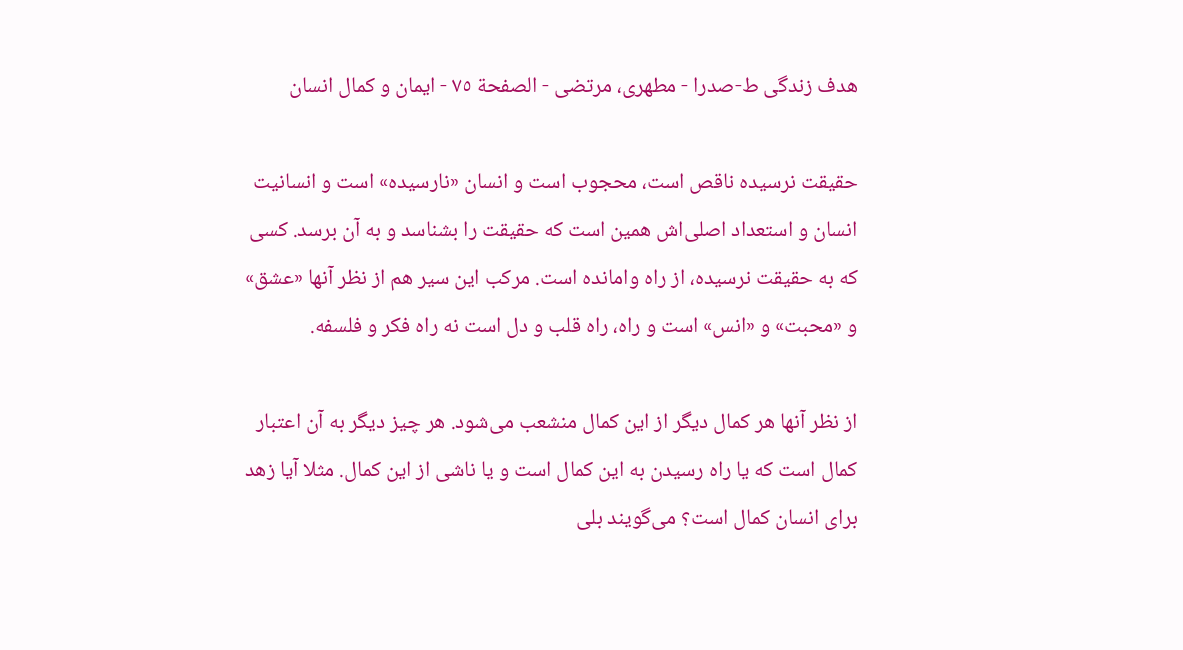هدف زندگی ط-صدرا - مطهری، مرتضی - الصفحة ٧٥ - ایمان و کمال انسان

حقیقت نرسیده ناقص است، محجوب است و انسان «نارسیده» است و انسانیت انسان و استعداد اصلی‌اش همین است که حقیقت را بشناسد و به آن برسد. کسی که به حقیقت نرسیده، از راه وامانده است. مرکب این سیر هم از نظر آنها «عشق» و «محبت» و «انس» است و راه، راه قلب و دل است نه راه فکر و فلسفه.

از نظر آنها هر کمال دیگر از این کمال منشعب می‌شود. هر چیز دیگر به آن اعتبار کمال است که یا راه رسیدن به این کمال است و یا ناشی از این کمال. مثلا آیا زهد برای انسان کمال است؟ می‌گویند بلی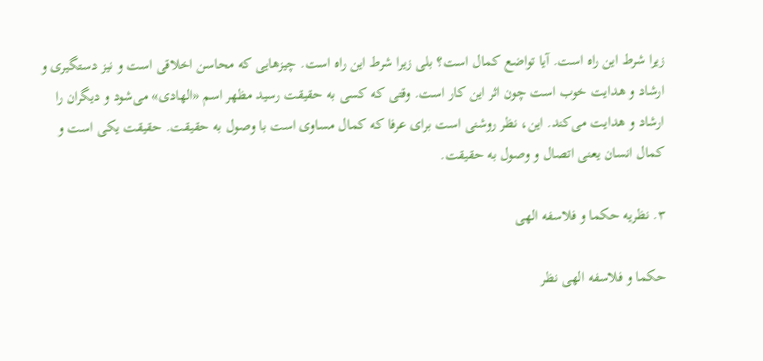زیرا شرط این راه است. آیا تواضع کمال است؟ بلی زیرا شرط این راه است. چیزهایی که محاسن اخلاقی است و نیز دستگیری و ارشاد و هدایت خوب است چون اثر این کار است. وقتی که کسی به حقیقت رسید مظهر اسم «الهادی» می‌شود و دیگران را ارشاد و هدایت می‌کند. این، نظر روشنی است برای عرفا که کمال مساوی است با وصول به حقیقت. حقیقت یکی است و کمال انسان یعنی اتصال و وصول به حقیقت.

٣. نظریه حکما و فلاسفه الهی

حکما و فلاسفه الهی نظر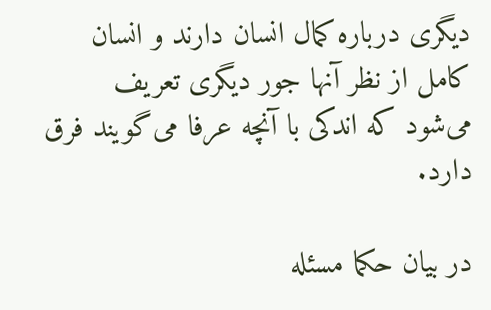دیگری درباره کمال انسان دارند و انسان کامل از نظر آنها جور دیگری تعریف می‌شود که اندکی با آنچه عرفا می‌گویند فرق دارد.

در بیان حکما مسئله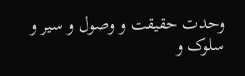وحدت حقیقت و وصول و سیر و سلوک و